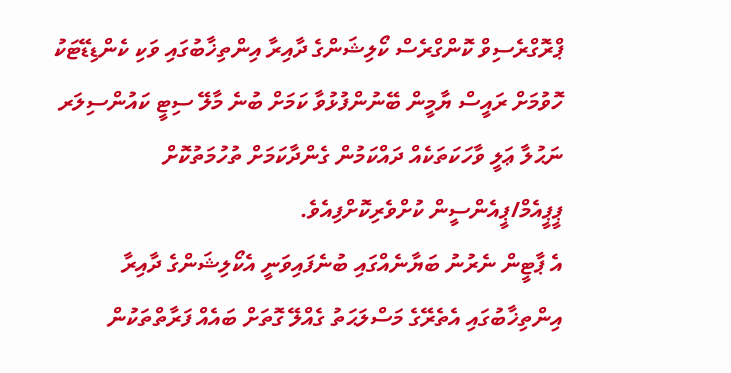ޕްރޮގްރެސިވް ކޮންގްރެސް ކޯލިޝަންގެ ދާއިރާ އިންތިޚާބުގައި ވަކި ކެންޑިޑޭޓަކު ހޮވުމަށް ރައީސް ޔާމީން ބޭނުންފުޅުވާ ކަމަށް ބުނެ މާލޭ ސިޓީ ކައުންސިލަރ ނަޙުލާ ޢަލީ ވާހަކަތަކެއް ދައްކަމުން ގެންދާކަމަށް ތުހުމަތުކޮށް ޕީޕީއެމް/ޕީއެންސީން ކުށްވެރިކޮށްފިއެވެ.
އެ ޕާޓީން ނެރުނު ބަޔާނެއްގައި ބުނެފައިވަނީ އެކޯލިޝަންގެ ދާއިރާ އިންތިޚާބުގައި އެތެރޭގެ މަސްލަޙަތު ގެއްލޭ ގޮތަށް ބައެއް ފަރާތްތަކުން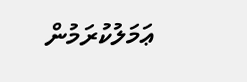ޢަމަލުކުރަމުން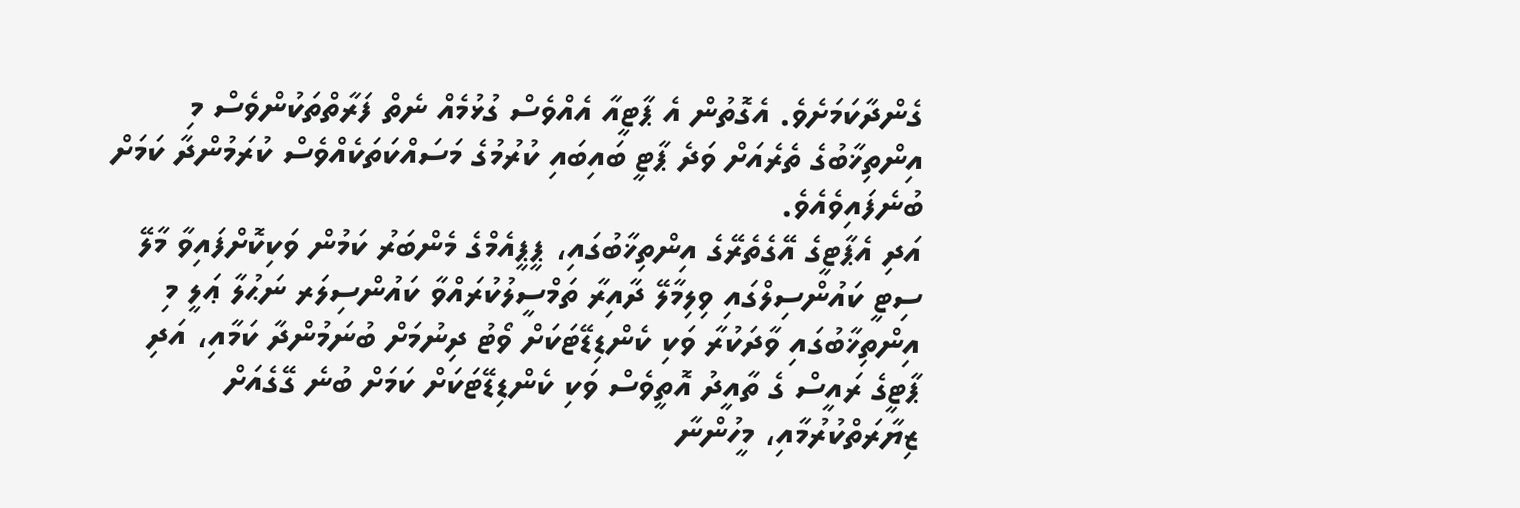ގެންދާކަމަށެވެ. އެގޮތުން އެ ޕާޓީއާ އެއްވެސް ގުޅުމެއް ނެތް ފަރާތްތަކުންވެސް މި އިންތިޚާބުގެ ތެރެއަށް ވަދެ ޕާޓީ ބައިބައި ކުރުމުގެ މަސައްކަތަކެއްވެސް ކުރަމުންދާ ކަމަށް ބުނެފައިވެއެވެ.
އަދި އެޕާޓީގެ އޭގެތެރޭގެ އިންތިޚާބުގައި، ޕީޕީއެމްގެ މެންބަރު ކަމުން ވަކިކޮށްފައިވާ މާލޭ ސިޓީ ކައުންސިލްގައި ވިލިމާލޭ ދާއިރާ ތަމްސީލުކުރައްވާ ކައުންސިލަރ ނަޙުލާ ޢަލީ މި އިންތިޚާބުގައި ވާދަކުރާ ވަކި ކެންޑިޑޭޓަކަށް ވޯޓު ދިނުމަށް ބުނަމުންދާ ކަމާއި، އަދި ޕާޓީގެ ރައީސް ގެ ތާއީދު އޮތީވެސް ވަކި ކެންޑިޑޭޓަކަށް ކަމަށް ބުނެ ގޭގެއަށް ޒިޔާރަތްކުރުމާއި، މީހުންނާ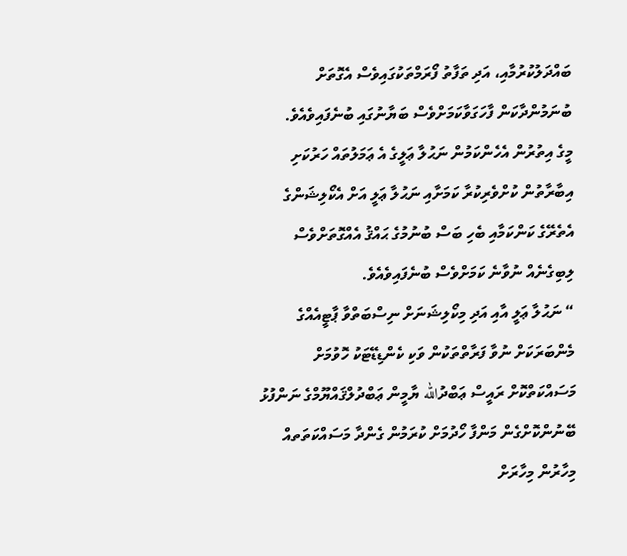ބައްދަލުކުރުމާއި، އަދި ތަފާތު ފޯރަމްތަކުގައިވެސް އެގޮތަށް ބުނަމުންދާކަން ފާހަގަވާކަމަށްވެސް ބަޔާނުގައި ބުނެފައިވެއެވެ.
މީގެ އިތުރުން އެހެންކަމުން ނަޙުލާ ޢަލީގެ އެ ޢަމަލުތައް ހަރުކަށި އިބާރާތުން ކުށްވެރިކުރާ ކަމަށާއި ނަޙުލާ ޢަލީ އަށް އެކޯލިޝަންގެ އެތެރޭގެ ކަންކަމާއި ބެހި ބަސް ބުނުމުގެ ޙައްޤު އެއްގޮތަށްވެސް ލިބިގެނެއް ނުވާނެ ކަމަށްވެސް ބުނެފައިވެއެވެ.
“ ނަޙުލާ ޢަލީ އާއި އަދި މިކޯލިޝަނަށް ނިސްބަތްވާ ޕާޓީއެއްގެ މެންބަރަކަށް ނުވާ ފަރާތްތަކުން ވަކި ކެންޑިޑޭޓަކު ހޮވުމަށް މަސައްކަތްކޮށް ރައީސް ޢަބްދުالله ޔާމީން ޢަބްދުލްޤައްޔޫމްގެ ނަންފުޅު ބޭނުންކޮށްގެން މަންފާ ހޯދުމަށް ކުރަމުން ގެންދާ މަސައްކަތަތއް މިހާރުން މިހާރަށް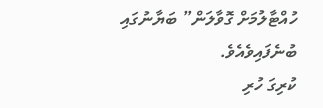ހުއްޓާލުމަށް ގޮވާލަން” ބަޔާނުގައި ބުނެފައިވެއެވެ.
ކުރިގަ ހުރި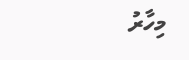މިހާރު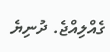ގެއްލިއްޖެ. ދުނިޔެ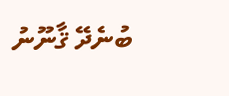ބުނެދޭ ޤާނޫނު